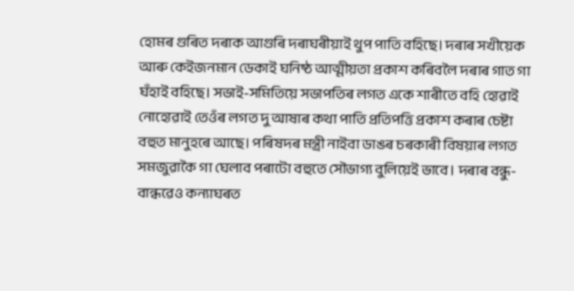হোমৰ গুৰিত দৰাক আগুৰি দৰাঘৰীয়াই থুপ পাতি বহিছে। দৰাৰ সখীয়েক আৰু কেইজনমান ডেকাই ঘনিষ্ঠ আত্মীয়তা প্রকাশ কৰিবলৈ দৰাৰ গাত গা ঘঁহাই বহিছে। সভাই-সমিতিয়ে সভাপতিৰ লগত একে শাৰীতে বহি হোৱাই নোহোৱাই তেওঁৰ লগত দু আষাৰ কথা পাতি প্রতিপত্তি প্রকাশ কৰাৰ চেষ্টা বহুত মানুহৰে আছে। পৰিষদৰ মন্ত্রী নাইবা ডাঙৰ চৰকাৰী বিষয়াৰ লগত সমজুৱাকৈ গা ঘেলাব পৰাটো বহুতে সৌভাগ্য বুলিয়েই ভাবে। দৰাৰ বন্ধু-বান্ধৱেও কন্যাঘৰত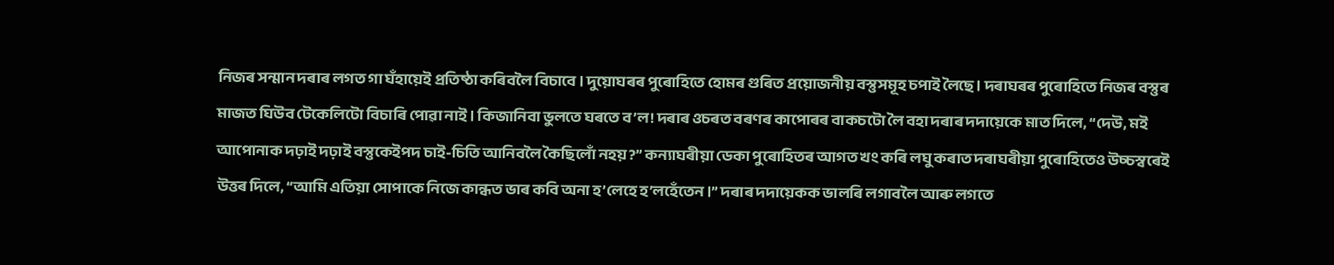নিজৰ সন্মান দৰাৰ লগত গা ঘঁহায়েই প্রতিষ্ঠা কৰিবলৈ বিচাবে। দুয়োঘৰৰ পুৰোহিতে হোমৰ গুৰিত প্রয়োজনীয় বস্তুসমূহ চপাই লৈছে। দৰাঘৰৰ পুৰোহিতে নিজৰ বস্তুৰ মাজত ঘিউব টেকেলিটো বিচাৰি পোৱা নাই। কিজানিবা ভুলতে ঘৰতে ব’ল! দৰাৰ ওচৰত বৰণৰ কাপোৰৰ বাকচটো লৈ বহা দৰাৰ দদায়েকে মাত দিলে, “দেউ, মই আপোনাক দঢ়াই দঢ়াই বস্তুকেইপদ চাই-চিতি আনিবলৈ কৈছিলোঁ নহয়?” কন্যাঘৰীয়া ডেকা পুৰোহিতৰ আগত খং কৰি লঘু কৰাত দৰাঘৰীয়া পুৰোহিতেও উচ্চস্বৰেই উত্তৰ দিলে, “আমি এতিয়া সোপাকে নিজে কান্ধত ভাৰ কবি অনা হ’লেহে হ’লহেঁতেন।” দৰাৰ দদায়েকক ভালৰি লগাবলৈ আৰু লগতে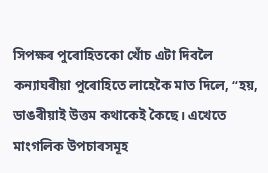সিপক্ষৰ পুৰোহিতকো খোঁচ এটা দিবলৈ কন্যাঘৰীয়া পুৰোহিতে লাহেকৈ মাত দিলে, “হয়, ডাঙৰীয়াই উত্তম কথাকেই কৈছে। এখেতে মাংগলিক উপচাৰসমূহ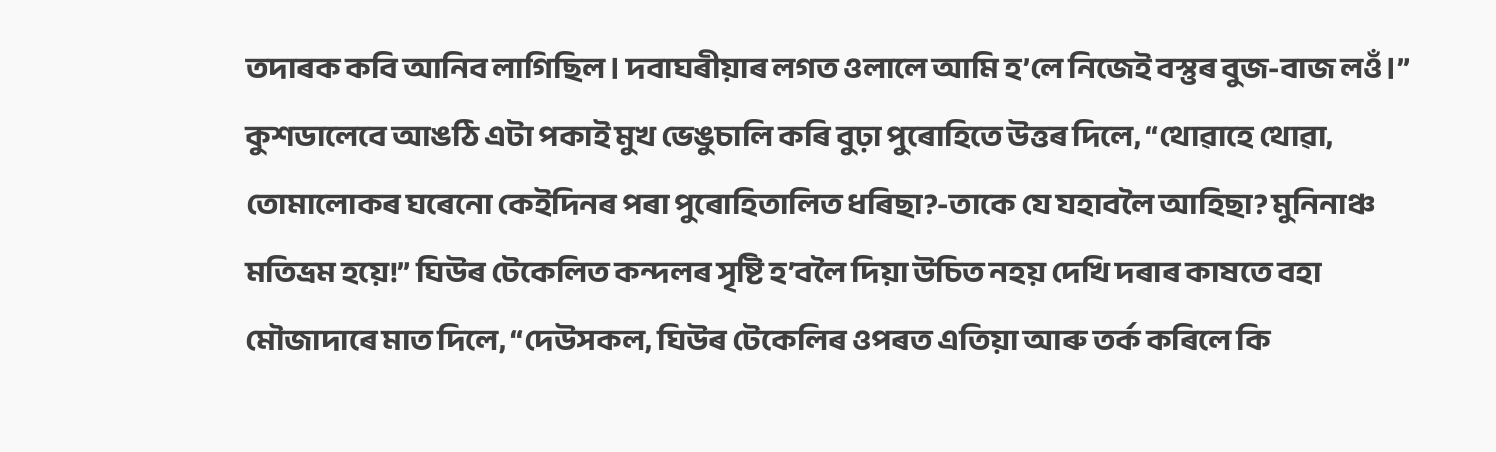তদাৰক কবি আনিব লাগিছিল। দবাঘৰীয়াৰ লগত ওলালে আমি হ’লে নিজেই বস্তুৰ বুজ-বাজ লওঁ।” কুশডালেবে আঙঠি এটা পকাই মুখ ভেঙুচালি কৰি বুঢ়া পুৰোহিতে উত্তৰ দিলে, “থোৱাহে থোৱা, তোমালোকৰ ঘৰেনো কেইদিনৰ পৰা পুৰোহিতালিত ধৰিছা?-তাকে যে যহাবলৈ আহিছা? মুনিনাঞ্চ মতিভ্রম হয়ে!” ঘিউৰ টেকেলিত কন্দলৰ সৃষ্টি হ’বলৈ দিয়া উচিত নহয় দেখি দৰাৰ কাষতে বহা মৌজাদাৰে মাত দিলে, “দেউসকল, ঘিউৰ টেকেলিৰ ওপৰত এতিয়া আৰু তৰ্ক কৰিলে কি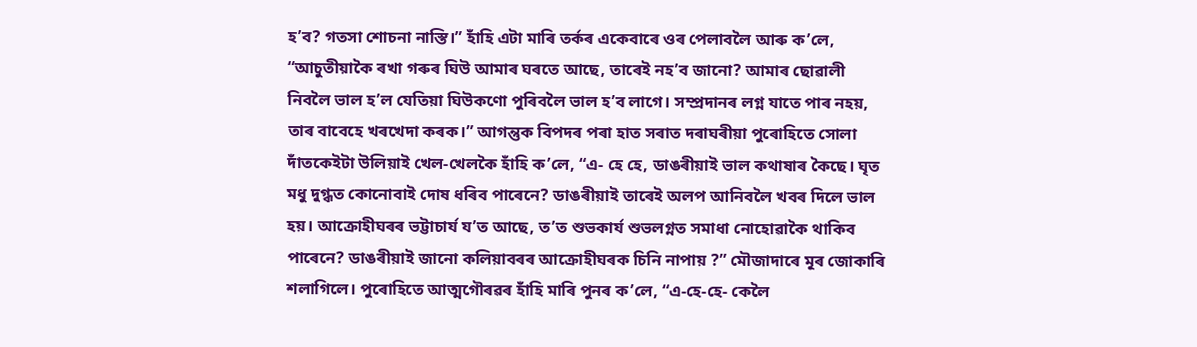হ’ব? গতসা শোচনা নাস্তি।” হাঁহি এটা মাৰি তৰ্কৰ একেবাৰে ওৰ পেলাবলৈ আৰু ক’লে, “আচুতীয়াকৈ ৰখা গৰুৰ ঘিউ আমাৰ ঘৰতে আছে, তাৰেই নহ’ব জানো? আমাৰ ছোৱালী নিবলৈ ভাল হ’ল যেতিয়া ঘিউকণো পুৰিবলৈ ভাল হ’ব লাগে। সম্প্ৰদানৰ লগ্ন যাতে পাৰ নহয়, তাৰ বাবেহে খৰখেদা কৰক।” আগন্তুক বিপদৰ পৰা হাত সৰাত দৰাঘৰীয়া পুৰোহিতে সোলা দাঁতকেইটা উলিয়াই খেল-খেলকৈ হাঁহি ক’লে, “এ- হে হে, ডাঙৰীয়াই ভাল কথাষাৰ কৈছে। ঘৃত মধু দুগ্ধত কোনোবাই দোষ ধৰিব পাৰেনে? ডাঙৰীয়াই তাৰেই অলপ আনিবলৈ খবৰ দিলে ভাল হয়। আক্রোহীঘৰৰ ভট্টাচাৰ্য য’ত আছে, ত’ত শুভকার্য শুভলগ্নত সমাধা নোহোৱাকৈ থাকিব পাৰেনে? ডাঙৰীয়াই জানো কলিয়াবৰৰ আক্রোহীঘৰক চিনি নাপায় ?” মৌজাদাৰে মূৰ জোকাৰি শলাগিলে। পুৰোহিতে আত্মগৌৰৱৰ হাঁহি মাৰি পুনৰ ক’লে, “এ-হে-হে- কেলৈ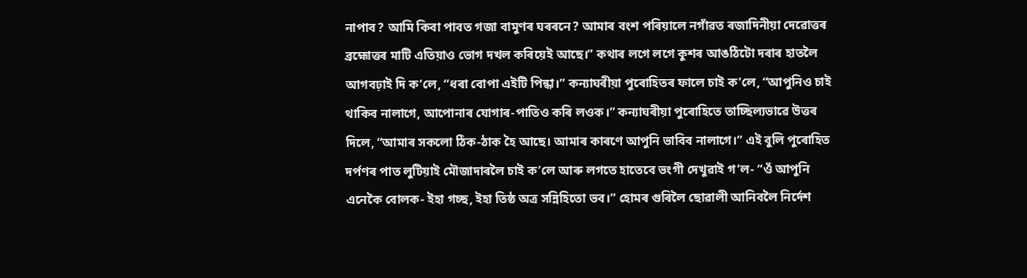নাপাব? আমি কিবা পাবত গজা বামুণৰ ঘৰৰনে? আমাৰ বংশ পৰিয়ালে নগাঁৱত ৰজাদিনীয়া দেৱোত্তৰ ব্রহ্মোত্তৰ মাটি এতিয়াও ভোগ দখল কৰিয়েই আছে।” কথাৰ লগে লগে কুশৰ আঙঠিটো দৰাৰ হাতলৈ আগবঢ়াই দি ক’লে, “ধৰা বোপা এইটি পিন্ধা।” কন্যাঘৰীয়া পুৰোহিতৰ ফালে চাই ক’লে, “আপুনিও চাই থাকিব নালাগে, আপোনাৰ যোগাৰ-পাতিও কৰি লওক।” কন্যাঘৰীয়া পুৰোহিতে তাচ্ছিল্যভাৱে উত্তৰ দিলে, “আমাৰ সকলো ঠিক-ঠাক হৈ আছে। আমাৰ কাৰণে আপুনি ভাবিব নালাগে।” এই বুলি পুৰোহিত দর্পণৰ পাত লুটিয়াই মৌজাদাৰলৈ চাই ক’লে আৰু লগতে হাতেবে ভংগী দেখুৱাই গ’ল- “ওঁ আপুনি এনেকৈ বোলক- ইহা গচ্ছ, ইহা তিষ্ঠ অত্র সন্নিহিতো ভব।” হোমৰ গুৰিলৈ ছোৱালী আনিবলৈ নির্দেশ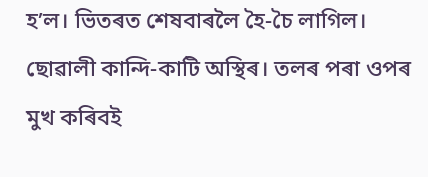হ’ল। ভিতৰত শেষবাৰলৈ হৈ-চৈ লাগিল। ছোৱালী কান্দি-কাটি অস্থিৰ। তলৰ পৰা ওপৰ মুখ কৰিবই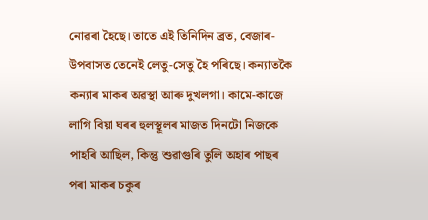নোৱৰা হৈছে। তাতে এই তিনিদিন ব্রত, বেজাৰ-উপবাসত তেনেই লেতু-সেতু হৈ পৰিছে। কন্যাতকৈ কন্যাৰ মাকৰ অৱস্থা আৰু দুখলগা। কামে-কাজে লাগি বিয়া ঘৰৰ হুলস্থূলৰ মাজত দিনটো নিজকে পাহৰি আছিল, কিন্তু শুৱাগুৰি তুলি অহাৰ পাছৰ পৰা মাকৰ চকুৰ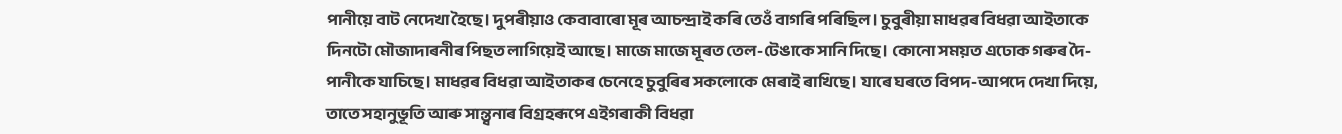পানীয়ে বাট নেদেখা হৈছে। দুপৰীয়াও কেবাবাৰো মূৰ আচন্দ্ৰাই কৰি তেওঁ বাগৰি পৰিছিল। চুবুৰীয়া মাধৱৰ বিধৱা আইতাকে দিনটো মৌজাদাৰনীৰ পিছত লাগিয়েই আছে। মাজে মাজে মূৰত তেল-টেঙাকে সানি দিছে। কোনো সময়ত এঢোক গৰুৰ দৈ-পানীকে যাচিছে। মাধৱৰ বিধৱা আইতাকৰ চেনেহে চুবুৰিৰ সকলোকে মেৰাই ৰাখিছে। যাৰে ঘৰতে বিপদ-আপদে দেখা দিয়ে, তাতে সহানুভূতি আৰু সান্ত্বনাৰ বিগ্রহৰূপে এইগৰাকী বিধৱা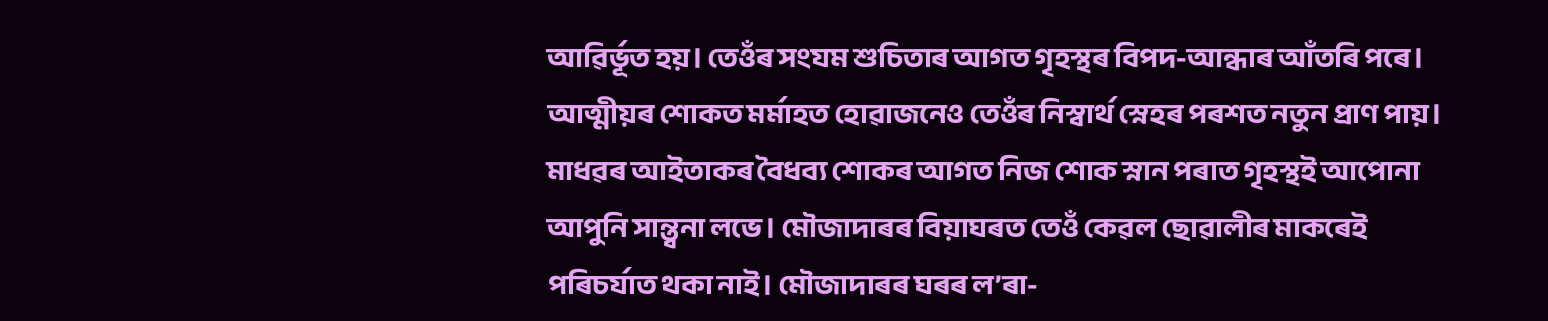আৱিৰ্ভূত হয়। তেওঁৰ সংযম শুচিতাৰ আগত গৃহস্থৰ বিপদ-আন্ধাৰ আঁতৰি পৰে। আত্মীয়ৰ শোকত মর্মাহত হোৱাজনেও তেওঁৰ নিস্বার্থ স্নেহৰ পৰশত নতুন প্রাণ পায়। মাধৱৰ আইতাকৰ বৈধব্য শোকৰ আগত নিজ শোক স্নান পৰাত গৃহস্থই আপোনা আপুনি সান্ত্বনা লভে। মৌজাদাৰৰ বিয়াঘৰত তেওঁ কেৱল ছোৱালীৰ মাকৰেই পৰিচৰ্যাত থকা নাই। মৌজাদাৰৰ ঘৰৰ ল’ৰা-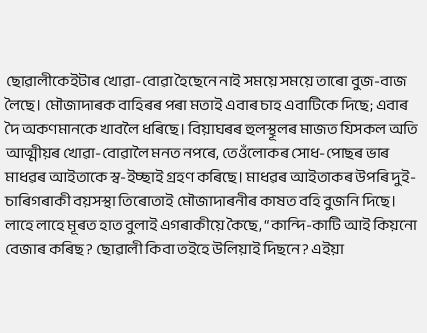ছোৱালীকেইটাৰ খোৱা-বোৱা হৈছেনে নাই সময়ে সময়ে তাৰো বুজ-বাজ লৈছে। মৌজাদাৰক বাহিৰৰ পৰা মতাই এবাৰ চাহ এবাটিকে দিছে; এবাৰ দৈ অকণমানকে খাবলৈ ধৰিছে। বিয়াঘৰৰ হুলস্থূলৰ মাজত যিসকল অতি আত্মীয়ৰ খোৱা-বোৱালৈ মনত নপৰে, তেওঁলোকৰ সোধ-পোছৰ ভাৰ মাধৱৰ আইতাকে স্ব-ইচ্ছাই গ্রহণ কৰিছে। মাধৱৰ আইতাকৰ উপৰি দুই-চাৰিগৰাকী বয়সস্থা তিৰোতাই মৌজাদাৰনীৰ কাষত বহি বুজনি দিছে। লাহে লাহে মূৰত হাত বুলাই এগৰাকীয়ে কৈছে, “কান্দি-কাটি আই কিয়নো বেজাৰ কৰিছ? ছোৱালী কিবা তইহে উলিয়াই দিছনে? এইয়া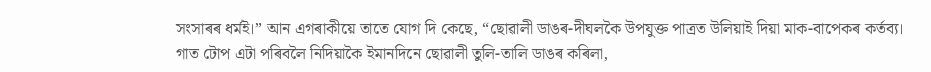সংসাৰৰ ধৰ্মই।” আন এগৰাকীয়ে তাতে যোগ দি কেছে, “ছোৱালী ডাঙৰ-দীঘলকৈ উপযুক্ত পাত্রত উলিয়াই দিয়া মাক-বাপেকৰ কৰ্তব্য। গাত টোপ এটা পৰিবলৈ নিদিয়াকৈ ইমানদিনে ছোৱালী তুলি-তালি ডাঙৰ কৰিলা,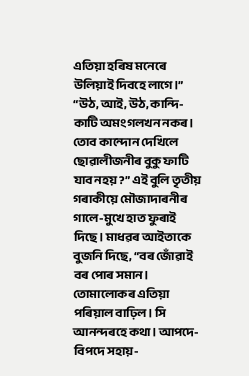এতিয়া হৰিষ মনেৰে উলিয়াই দিবহে লাগে।” “উঠ, আই, উঠ, কান্দি-কাটি অমংগলখন নকৰ। তোব কান্দোন দেখিলে ছোৱালীজনীৰ বুকু ফাটি যাব নহয়?” এই বুলি তৃতীয় গৰাকীয়ে মৌজাদাৰনীৰ গালে-মুখে হাত ফুৰাই দিছে। মাধৱৰ আইতাকে বুজনি দিছে, “বৰ জোঁৱাই বৰ পোৰ সমান। তোমালোকৰ এতিয়া পৰিয়াল বাঢ়িল। সি আনন্দৰহে কথা। আপদে-বিপদে সহায়-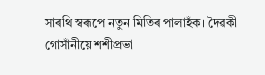সাৰথি স্বৰূপে নতুন মিতিৰ পালাহঁক। দৈৱকী গোসাঁনীয়ে শশীপ্রভা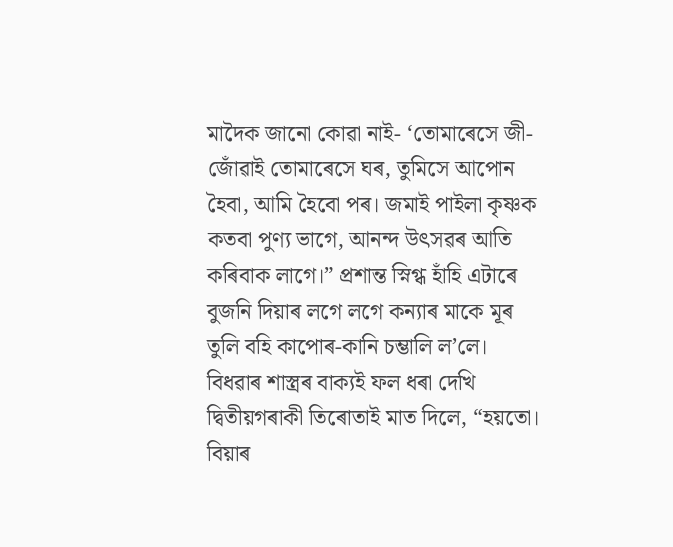মাদৈক জানো কোৱা নাই- ‘তোমাৰেসে জী-জোঁৱাই তোমাৰেসে ঘৰ, তুমিসে আপোন হৈবা, আমি হৈবো পৰ। জমাই পাইলা কৃষ্ণক কতবা পুণ্য ভাগে, আনন্দ উৎসৱৰ আতি কৰিবাক লাগে।” প্রশান্ত স্নিগ্ধ হাঁহি এটাৰে বুজনি দিয়াৰ লগে লগে কন্যাৰ মাকে মূৰ তুলি বহি কাপোৰ-কানি চম্ভালি ল’লে। বিধৱাৰ শাস্ত্ৰৰ বাক্যই ফল ধৰা দেখি দ্বিতীয়গৰাকী তিৰোতাই মাত দিলে, “হয়তো। বিয়াৰ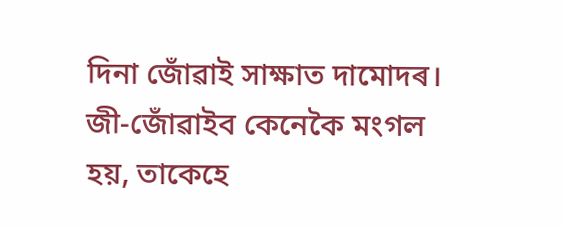দিনা জোঁৱাই সাক্ষাত দামোদৰ। জী-জোঁৱাইব কেনেকৈ মংগল হয়, তাকেহে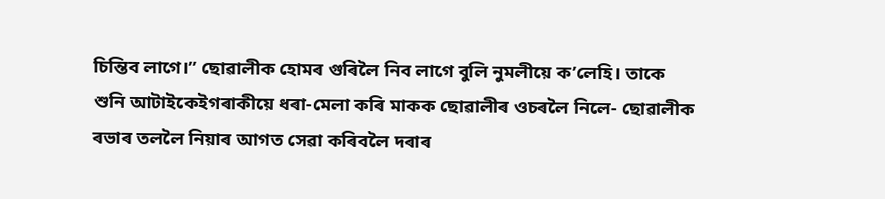চিন্তিব লাগে।” ছোৱালীক হোমৰ গুৰিলৈ নিব লাগে বুলি নুমলীয়ে ক’লেহি। তাকে শুনি আটাইকেইগৰাকীয়ে ধৰা-মেলা কৰি মাকক ছোৱালীৰ ওচৰলৈ নিলে- ছোৱালীক ৰভাৰ তললৈ নিয়াৰ আগত সেৱা কৰিবলৈ দৰাৰ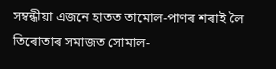সম্বন্ধীয়া এজনে হাতত তামোল-পাণৰ শৰাই লৈ তিৰোতাৰ সমাজত সোমাল-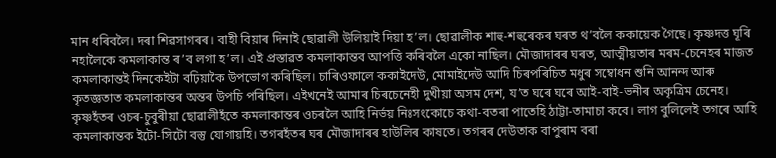মান ধৰিবলৈ। দৰা শিৱসাগৰৰ। বাহী বিয়াৰ দিনাই ছোৱালী উলিয়াই দিয়া হ’ল। ছোৱালীক শাহু-শহুৰেকৰ ঘৰত থ’বলৈ ককায়েক গৈছে। কৃষ্ণদত্ত ঘূৰি নহালৈকে কমলাকান্ত ৰ’ব লগা হ’ল। এই প্রস্তাৱত কমলাকান্তব আপত্তি কৰিবলৈ একো নাছিল। মৌজাদাৰৰ ঘৰত, আত্মীয়তাৰ মৰম-চেনেহৰ মাজত কমলাকান্তই দিনকেইটা বঢ়িয়াকৈ উপভোগ কৰিছিল। চাৰিওফালে ককাইদেউ, মোমাইদেউ আদি চিৰপৰিচিত মধুৰ সম্বোধন শুনি আনন্দ আৰু কৃতজ্ঞতাত কমলাকান্তৰ অন্তৰ উপচি পৰিছিল। এইখনেই আমাৰ চিৰচেনেহী দুখীয়া অসম দেশ, য’ত ঘৰে ঘৰে আই-বাই-ভনীৰ অকৃত্রিম চেনেহ। কৃষ্ণহঁতৰ ওচৰ-চুবুৰীয়া ছোৱালীহঁতে কমলাকান্তৰ ওচৰলৈ আহি নির্ভয় নিঃসংকোচে কথা-বতৰা পাতেহি ঠাট্টা-তামাচা কবে। লাগ বুলিলেই তগৰে আহি কমলাকান্তক ইটো-সিটো বস্তু যোগায়হি। তগৰহঁতৰ ঘৰ মৌজাদাৰৰ হাউলিৰ কাষতে। তগৰৰ দেউতাক বাপুৰাম বৰা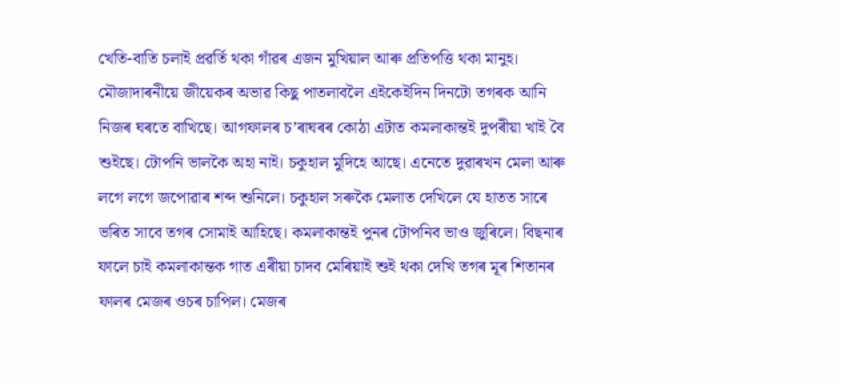খেতি-বাতি চলাই প্ৰৱৰ্তি থকা গাঁৱৰ এজন মুখিয়াল আৰু প্রতিপত্তি থকা মানুহ। মৌজাদাৰনীয়ে জীয়েকৰ অভাৱ কিছু পাতলাবলৈ এইকেইদিন দিনটো তগৰক আনি নিজৰ ঘৰতে বাখিছে। আগফালৰ চ’ৰাঘৰৰ কোঠা এটাত কমলাকান্তই দুপৰীয়া খাই বৈ শুইছে। টোপনি ভালকৈ অহা নাই। চকুহাল মুদিহে আছে। এনেতে দুৱাৰখন মেলা আৰু লগে লগে জপোৱাৰ শব্দ শুনিলে। চকুহাল সৰুকৈ মেলাত দেখিলে যে হাতত সাৰে ভৰিত সাবে তগৰ সোমাই আহিছে। কমলাকান্তই পুনৰ টোপনিব ভাও জুৰিলে। বিছনাৰ ফালে চাই কমলাকান্তক গাত এৰীয়া চাদব মেৰিয়াই শুই থকা দেখি তগৰ মূৰ শিতানৰ ফালৰ মেজৰ ওচৰ চাপিল। মেজৰ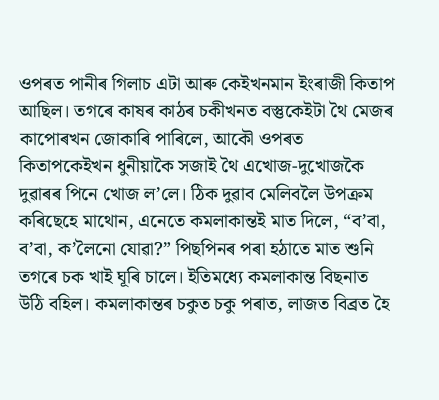ওপৰত পানীৰ গিলাচ এটা আৰু কেইখনমান ইংৰাজী কিতাপ আছিল। তগৰে কাষৰ কাঠৰ চকীখনত বস্তুকেইটা থৈ মেজৰ কাপোৰখন জোকাৰি পাৰিলে, আকৌ ওপৰত কিতাপকেইখন ধুনীয়াকৈ সজাই থৈ এখোজ-দুখোজকৈ দুৱাৰৰ পিনে খোজ ল’লে। ঠিক দুৱাব মেলিবলৈ উপক্ৰম কৰিছেহে মাথোন, এনেতে কমলাকান্তই মাত দিলে, “ব’বা, ব’বা, ক’লৈনো যোৱা?” পিছপিনৰ পৰা হঠাতে মাত শুনি তগৰে চক খাই ঘূৰি চালে। ইতিমধ্যে কমলাকান্ত বিছনাত উঠি বহিল। কমলাকান্তৰ চকুত চকু পৰাত, লাজত বিব্রত হৈ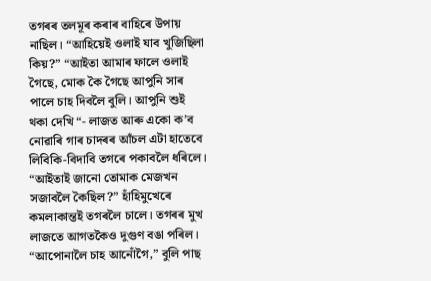তগৰৰ তলমূৰ কৰাৰ বাহিৰে উপায় নাছিল। “আহিয়েই ওলাই যাব খুজিছিলা কিয়?” “আইতা আমাৰ ফালে ওলাই গৈছে, মোক কৈ গৈছে আপুনি সাৰ পালে চাহ দিবলৈ বুলি। আপুনি শুই থকা দেখি “- লাজত আৰু একো ক’ব নোৱাৰি গাৰ চাদৰৰ আঁচল এটা হাতেবে লিবিকি-বিদাবি তগৰে পকাবলৈ ধৰিলে। “আইতাই জানো তোমাক মেজখন সজাবলৈ কৈছিল?” হাঁহিমুখেৰে কমলাকান্তই তগৰলৈ চালে। তগৰৰ মুখ লাজতে আগতকৈও দুগুণ বঙা পৰিল। “আপোনালৈ চাহ আনোঁগৈ,” বুলি পাছ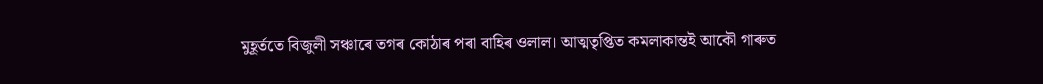মুহূর্ততে বিজুলী সঞ্চাৰে তগৰ কোঠাৰ পৰা বাহিৰ ওলাল। আত্মতৃপ্তিত কমলাকান্তই আকৌ গাৰুত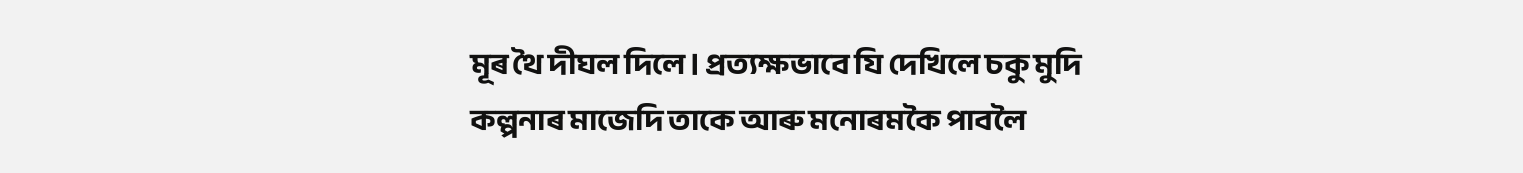মূৰ থৈ দীঘল দিলে। প্রত্যক্ষভাবে যি দেখিলে চকু মুদি কল্পনাৰ মাজেদি তাকে আৰু মনোৰমকৈ পাবলৈ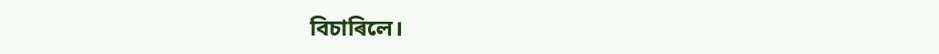বিচাৰিলে।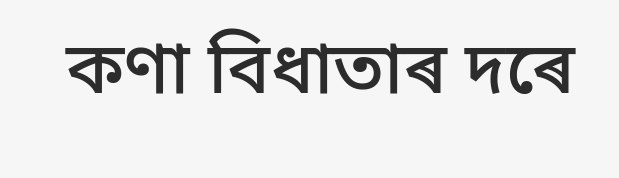কণা বিধাতাৰ দৰে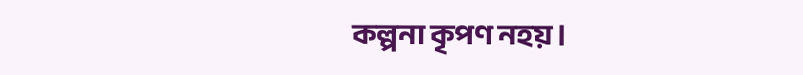কল্পনা কৃপণ নহয়।